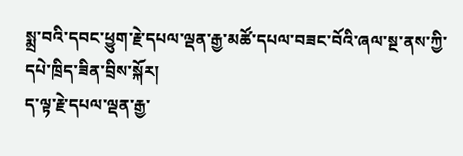སྨྲ་བའི་དབང་ཕྱུག་རྗེ་དཔལ་ལྡན་རྒྱ་མཚོ་དཔལ་བཟང་བོའི་ཞལ་སྔ་ནས་ཀྱི་དཔེ་ཁྲིད་ཟིན་བྲིས་སྐོར།
ད་ལྟ་རྗེ་དཔལ་ལྡན་རྒྱ་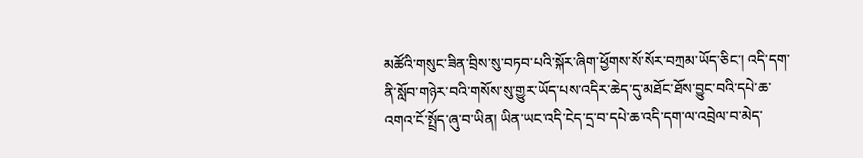མཚོའི་གསུང་ཟིན་བྲིས་སུ་བཏབ་པའི་སྐོར་ཞིག་ཕྱོགས་སོ་སོར་བཀྲམ་ཡོད་ཅིང་། འདི་དག་ནི་སློབ་གཉེར་བའི་གསོས་སུ་གྱུར་ཡོད་པས་འདིར་ཆེད་དུ་མཐོང་ཐོས་བྱུང་བའི་དཔེ་ཆ་འགའ་ངོ་སྤྲོད་ཞུ་བ་ཡིན། ཡིན་ཡང་འདི་ངེད་དྲ་བ་དཔེ་ཆ་འདི་དག་ལ་འབྲེལ་བ་མེད་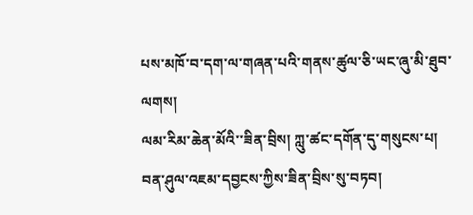པས་མཁོ་བ་དག་ལ་གཞན་པའི་གནས་ཚུལ་ཅི་ཡང་ཞུ་མི་ཐུབ་ལགས།
ལམ་རིམ་ཆེན་མོའི་་ཟིན་བྲིས། ཀླུ་ཚང་དགོན་དུ་གསུངས་པ། བན་ཤུལ་འཇམ་དབྱངས་ཀྱིས་ཟིན་བྲིས་སུ་བཏབ།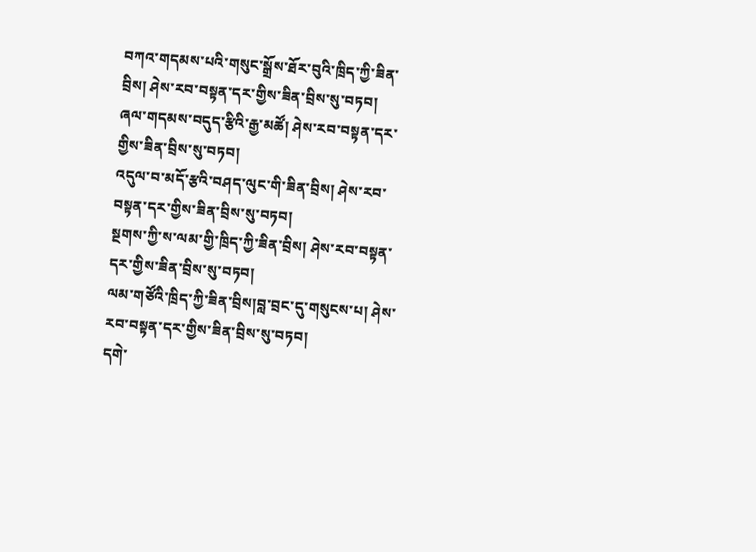བཀའ་གདམས་པའི་གསུང་སྒྲོས་ཐོར་བུའི་ཁྲིད་ཀྱི་ཟིན་བྲིས། ཤེས་རབ་བསྟན་དར་གྱིས་ཟིན་བྲིས་སུ་བཏབ།
ཞལ་གདམས་བདུད་རྩིའི་རྒྱ་མཚོ། ཤེས་རབ་བསྟན་དར་གྱིས་ཟིན་བྲིས་སུ་བཏབ།
འདུལ་བ་མདོ་རྩའི་བཤད་ལུང་གི་ཟིན་བྲིས། ཤེས་རབ་བསྟན་དར་གྱིས་ཟིན་བྲིས་སུ་བཏབ།
སྔགས་ཀྱི་ས་ལམ་གྱི་ཁྲིད་ཀྱི་ཟིན་བྲིས། ཤེས་རབ་བསྟན་དར་གྱིས་ཟིན་བྲིས་སུ་བཏབ།
ལམ་གཙོའི་ཁྲིད་ཀྱི་ཟིན་བྲིས།བླ་བྲང་དུ་གསུངས་པ། ཤེས་རབ་བསྟན་དར་གྱིས་ཟིན་བྲིས་སུ་བཏབ།
དགེ་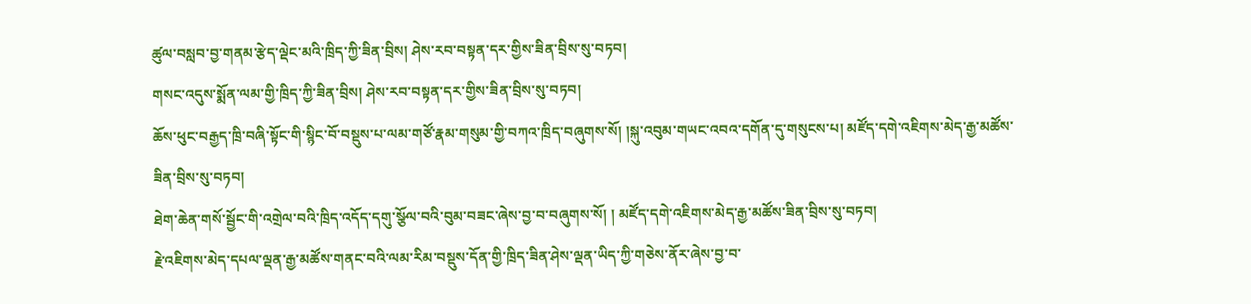ཚུལ་བསླབ་བྱ་གནམ་རྩེད་ལྡེང་མའི་ཁྲིད་ཀྱི་ཟིན་བྲིས། ཤེས་རབ་བསྟན་དར་གྱིས་ཟིན་བྲིས་སུ་བཏབ།
གསང་འདུས་སྨོན་ལམ་གྱི་ཁྲིད་ཀྱི་ཟིན་བྲིས། ཤེས་རབ་བསྟན་དར་གྱིས་ཟིན་བྲིས་སུ་བཏབ།
ཆོས་ཕུང་བརྒྱད་ཁྲི་བཞི་སྟོང་གི་སྙིང་བོ་བསྡུས་པ་ལམ་གཙོ་རྣམ་གསུམ་གྱི་བཀའ་ཁྲིད་བཞུགས་སོ། །སྐུ་འབུམ་གཡང་འབའ་དགོན་དུ་གསུངས་པ། མཛོད་དགེ་འཇིགས་མེད་རྒྱ་མཚོས་ཟིན་བྲིས་སུ་བཏབ།
ཐེག་ཆེན་གསོ་སྦྱོང་གི་འགྲེལ་བའི་ཁྲིད་འདོད་དགུ་སྩོལ་བའི་བུམ་བཟང་ཞེས་བྱ་བ་བཞུགས་སོ། ། མཛོད་དགེ་འཇིགས་མེད་རྒྱ་མཚོས་ཟིན་བྲིས་སུ་བཏབ།
རྗེ་འཇིགས་མེད་དཔལ་ལྡན་རྒྱ་མཚོས་གནང་བའི་ལམ་རིམ་བསྡུས་དོན་གྱི་ཁྲིད་ཟིན་ཤེས་ལྡན་ཡིད་ཀྱི་གཅེས་ནོར་ཞེས་བྱ་བ་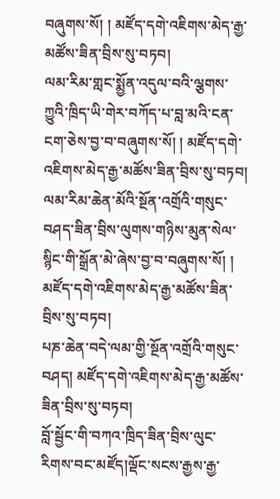བཞུགས་སོ། ། མཛོད་དགེ་འཇིགས་མེད་རྒྱ་མཚོས་ཟིན་བྲིས་སུ་བཏབ།
ལམ་རིམ་གླང་སྨྱོན་འདུལ་བའི་ལྕགས་ཀྱུའི་ཁྲིད་ཡི་གེར་བཀོད་པ་བླ་མའི་ངན་ངག་ཅེས་བྱ་བ་བཞུགས་སོ། ། མཛོད་དགེ་འཇིགས་མེད་རྒྱ་མཚོས་ཟིན་བྲིས་སུ་བཏབ།
ལམ་རིམ་ཆེན་མོའི་སྔོན་འགྲོའི་གསུང་བཤད་ཟིན་བྲིས་ལུགས་གཉིས་མུན་སེལ་སྙིང་གི་སྒྲོན་མེ་ཞེས་བྱ་བ་བཞུགས་སོ། ། མཛོད་དགེ་འཇིགས་མེད་རྒྱ་མཚོས་ཟིན་བྲིས་སུ་བཏབ།
པཎ་ཆེན་བདེ་ལམ་གྱི་སྔོན་འགྲོའི་གསུང་བཤད། མཛོད་དགེ་འཇིགས་མེད་རྒྱ་མཚོས་ཟིན་བྲིས་སུ་བཏབ།
བློ་སྦྱོང་གི་བཀའ་ཁྲིད་ཟིན་བྲིས་ལུང་རིགས་བང་མཛོད།ལྡོང་སངས་རྒྱས་རྒྱ་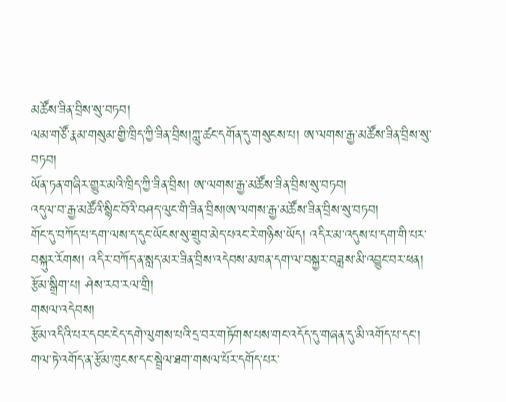མཚོས་ཟིན་བྲིས་སུ་བཏབ།
ལམ་གཙོ་རྣམ་གསུམ་གྱི་ཁྲིད་ཀྱི་ཟིན་བྲིས།ཀླུ་ཚང་དགོན་དུ་གསུངས་པ། ཨ་ལགས་རྒྱ་མཚོས་ཟིན་བྲིས་སུ་བཏབ།
ཡོན་ཏན་གཞིར་གྱུར་མའི་ཁྲིད་ཀྱི་ཟིན་བྲིས། ཨ་ལགས་རྒྱ་མཚོས་ཟིན་བྲིས་སུ་བཏབ།
འདུལ་བ་རྒྱ་མཚོའི་སྙིང་བོའི་བཤད་ལུང་གི་ཟིན་བྲིས།ཨ་ལགས་རྒྱ་མཚོས་ཟིན་བྲིས་སུ་བཏབ།
གོང་དུ་བཀོད་པ་དག་ལས་ད་དུང་ཡོངས་སུ་གྲུབ་མེད་པའང་རེ་གཉིས་ཡོད། འདིར་མ་འདུས་པ་དག་གི་པར་བསྐུར་རོགས། འདིར་བཀོད་ན་སླད་མར་ཟིན་བྲིས་འདེབས་མཁན་དག་ལ་བསྐྱར་བཟླས་མི་འབྱུང་བར་ཕན།
རྩོམ་སྒྲིག་པ། ཤེས་རབ་རལ་གྲི།
གསལ་འདེབས།
རྩོམ་འདིའི་པར་དབང་ངེད་དགེ་ལུགས་པའི་དྲ་བར་གཏོགས་པས་གང་འདོད་དུ་གཞན་དུ་མི་འགོད་པ་དང་། གལ་ཏེ་འགོད་ན་རྩོམ་ཁུངས་དང་སྦྲེལ་ཐག་གསལ་པོར་དགོད་པར་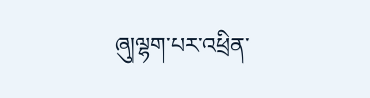ཞུ།ལྷག་པར་འཕྲིན་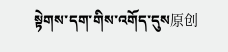སྟེགས་དག་གིས་འགོད་དུས原创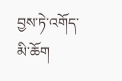བྱས་ཏེ་འགོད་མི་ཆོག